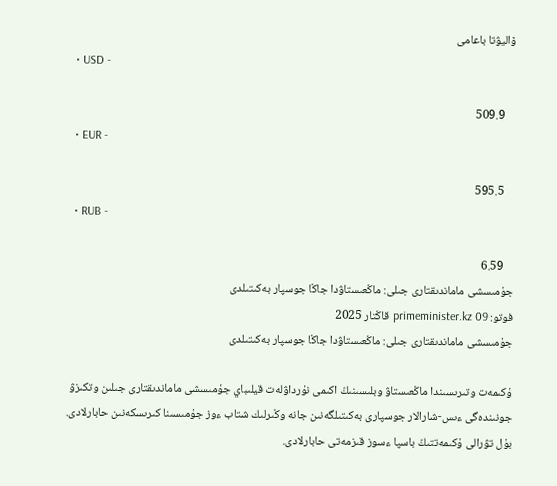ۆاليۋتا باعامى
  • USD -

    509.9
  • EUR -

    595.5
  • RUB -

    6.59
جۇمىسشى ماماندىقتارى جىلى: ماڭعىستاۋدا جاڭا جوسپار بەكىتىلدى
فوتو: primeminister.kz 09 قاڭتار 2025
جۇمىسشى ماماندىقتارى جىلى: ماڭعىستاۋدا جاڭا جوسپار بەكىتىلدى

ۇكىمەت وتىرىسىندا ماڭعىستاۋ وبلىسىنىڭ اكىمى نۇرداۋلەت قيلىباي جۇمىسشى ماماندىقتارى جىلىن وتكىزۋ جونىندەگى ءىس-شارالار جوسپارى بەكىتىلگەنىن جانە وڭىرلىك شتاب ءوز جۇمىسىنا كىرىسكەنىن حابارلادى. بۇل تۋرالى ۇكىمەتتىڭ باسپا ءسوز قىزمەتى حابارلادى.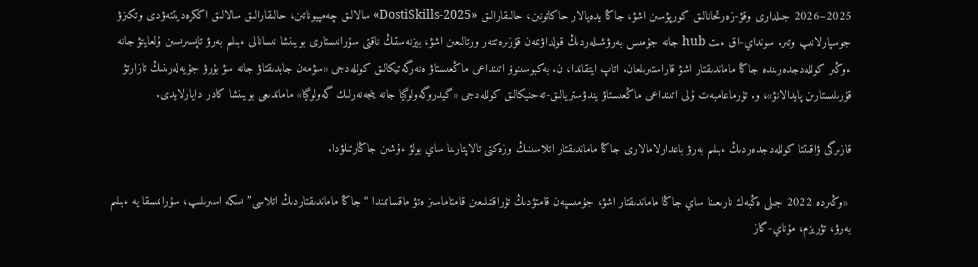2025–2026 جىلدارى وقۋ-زەرتحانالىق كورپۋسىن اشۋ، جاڭا يدەيالار حاكاتونىن، حالىقارالىق «DostiSkills-2025» سالالىق چەمپيوناتىن، حالىقارالىق سالالىق اككرەديتتەۋدى وتكىزۋ جوسپارلانىپ وتىر. سونداي-اق ءىت hub جانە جۇمىس بەرۋشىلەردىڭ قولداۋىمەن قۇزىرەتتەر ورتالىعىن اشۋ، بيزنەستىڭ ناقتى سۇرانىستارى بويىنشا نىسانالى ءبىلىم بەرۋ تاپسىرىسىن ۇلعايتۋ جانە ءوڭىر كوللەدجدەرىندە جاڭا ماماندىقتار اشۋ قاراستىرىلعان. اتاپ ايتقاندا، ن. بەكبوسىنوۆ اتىنداعى ماڭعىستاۋ ەنەرگەتيكالىق كوللەدجى «سۋمەن جابدىقتاۋ جانە سۋ بۇرۋ جۇيەلەرىنىڭ تازارتۋ قۇرىلىستارىن پايدالانۋ»، و. تۇرماعامبەت ۇلى اتىنداعى ماڭعىستاۋ يندۋستريالىق-تەحنيكالىق كوللەدجى «گيدروگەولوگيا جانە ينجەنەرلىك گەولوگيا» ماماندىعى بويىنشا كادر دايارلايدى.

قازىرگى ۋاقىتتا كوللەدجدەردىڭ ءبىلىم بەرۋ باعدارلامالارى جاڭا ماماندىقتار اتلاسىنىڭ وزەكتى تالاپتارىنا ساي بولۋ ءۇشىن جاڭارتىلۋدا.

 «وڭىردە 2022 جىلى ەڭبەك نارىعىنا ساي جاڭا ماماندىقتار اشۋ، جۇمىسپەن قامتۋدىڭ تۇراقتىلىعىن قامتاماسىز ەتۋ ماقساتىندا “جاڭا ماماندىقتاردىڭ اتلاسى” ىسكە اسىرىلىپ، سۇرانىسقا يە ءبىلىم بەرۋ، تۋريزم، مۇناي-گاز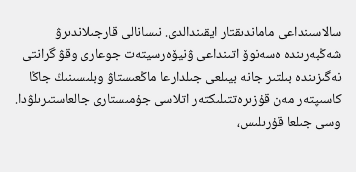سالاسىنداعى ماماندىقتار ايقىندالدى. نىسانالى قارجىلاندىرۋ شەڭبەرىندە ەسەنوۆ اتىنداعى ۋنيۆەرسيتەت جوعارى وقۋ گرانتى نەگىزىندە بىلتىر جانە بيىلعى جىلدارعا ماڭعىستاۋ وبلىسىنىڭ جاڭا كاسىپتەر مەن قۇزىرەتتىلىكتەر اتلاسى جۇمىستارى جالعاستىرىلۋدا. وسى جىلعا قۇرىلىس،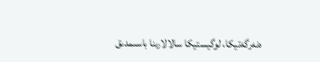ەنەرگەتيكا، لوگيستيكا سالالارىنا باسىمدىق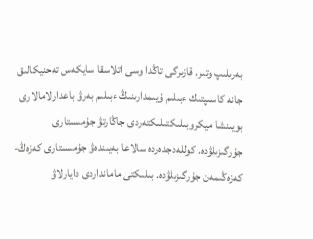بەرىلىپ وتىر. قازىرگى تاڭدا وسى اتلاسقا سايكەس تەحنيكالىق جانە كاسىپتىك ءبىلىم ۇيىمدارىنىڭ ءبىلىم بەرۋ باعدارلامالارى بويىنشا ميكروبىلىكتىلىكتەردى جاڭارتۋ جۇمىستارى جۇرگىزىلۋدە. كوللەدجدەردە سالاعا بەيىندەۋ جۇمىستارى كەزەڭ-كەزەڭىمەن جۇرگىزىلۋدە. بىلىكتى مامانداردى دايارلاۋ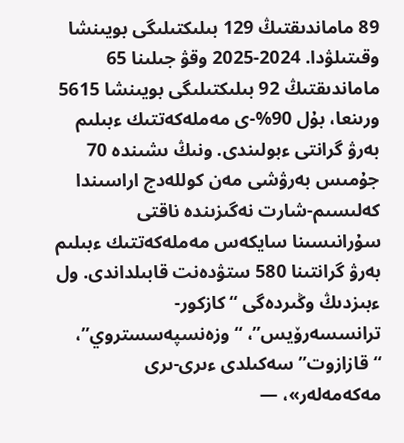89 ماماندىقتىڭ 129 بىلىكتىلىگى بويىنشا وقىتىلۋدا. 2024-2025 وقۋ جىلىنا 65 ماماندىقتىڭ 92 بىلىكتىلىگى بويىنشا 5615 ورىنعا، بۇل 90%-ى مەملەكەتتىك ءبىلىم بەرۋ گرانتى ءبولىندى. ونىڭ ىشىندە 70 جۇمىس بەرۋشى مەن كوللەدج اراسىندا كەلىسىم-شارت نەگىزىندە ناقتى سۇرانىسىنا سايكەس مەملەكەتتىك ءبىلىم بەرۋ گرانتىنا 580 ستۋدەنت قابىلداندى. ول ءبىزدىڭ وڭىردەگى “كازكور-ترانسسەرۆيس”، “وزەنسپەسستروي”، “قازازوت” سەكىلدى ءىرى-ىرى مەكەمەلەر»، —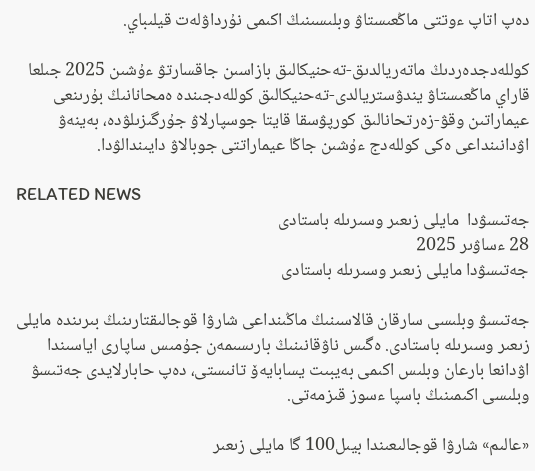دەپ اتاپ ءوتتى ماڭعىستاۋ وبلىسىنىڭ اكىمى نۇرداۋلەت قيلىباي.

كوللەدجدەردىڭ ماتەريالدىق-تەحنيكالىق بازاسىن جاقسارتۋ ءۇشىن 2025 جىلعا قاراي ماڭعىستاۋ يندۋستريالدى-تەحنيكالىق كوللەدجىندە ەمحانانىڭ بۇرىنعى عيماراتىن وقۋ-زەرتحانالىق كورپۋسقا قايتا جوسپارلاۋ جۇرگىزىلۋدە، بەينەۋ اۋدانىنداعى ەكى كوللەدج ءۇشىن جاڭا عيماراتتى جوبالاۋ دايىندالۋدا.

RELATED NEWS
جەتىسۋدا  مايلى زىعىر وسىرىلە باستادى
28 ءساۋىر 2025
جەتىسۋدا مايلى زىعىر وسىرىلە باستادى

جەتىسۋ وبلىسى سارقان قالاسىنىڭ ماڭىنداعى شارۋا قوجالىقتارىنىڭ بىرىندە مايلى زىعىر وسىرىلە باستادى. ەگىس ناۋقانىنىڭ بارىسىمەن جۇمىس ساپارى اياسىندا اۋدانعا بارعان وبلىس اكىمى بەيبىت يسابايەۆ تانىستى، دەپ حابارلايدى جەتىسۋ وبلىسى اكىمىنىڭ باسپا ءسوز قىزمەتى.

«عالىم» شارۋا قوجالىعىندا بيىل100 گا مايلى زىعىر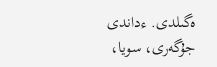ەگىلدى. ءداندى جۇگەرى، سويا،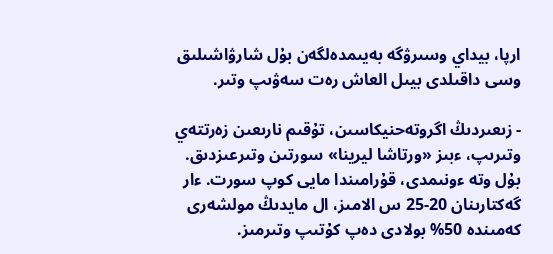ارپا، بيداي وسىرۋگە بەيىمدەلگەن بۇل شارۋاشىلىق وسى داقىلدى بيىل العاش رەت سەۋىپ وتىر.

- زىعىردىڭ اگروتەحنيكاسىن، تۇقىم نارىعىن زەرتتەي وتىرىپ، ءبىز «ورتاشا ليرينا» سورتىن وتىرعىزدىق. بۇل وتە ءونىمدى، قۇرامىندا مايى كوپ سورت. ءار گەكتارىنان 20-25 س الامىز، ال مايدىڭ مولشەرى كەمىندە 50% بولادى دەپ كۇتىپ وتىرمىز.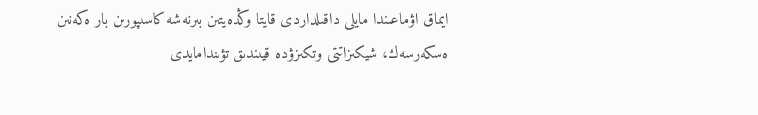ايماق اۋماعىندا مايلى داقىلداردى قايتا وڭدەيتىن بىرنەشە كاسىپورىن بار ەكەنىن ەسكەرسەك، شيكىزاتتى وتكىزۋدە قيىندىق تۋىندامايدى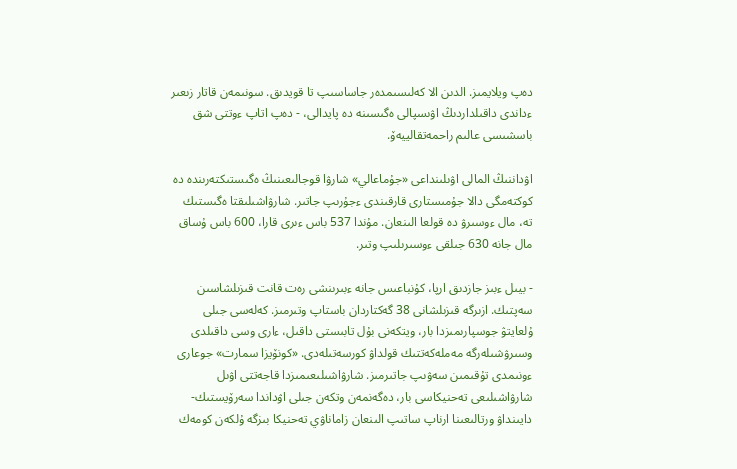دەپ ويلايمىز. الدىن الا كەلىسىمدەر جاساسىپ تا قويدىق. سونىمەن قاتار زىعىر ءداندى داقىلداردىڭ اۋىسپالى ەگىسىنە دە پايدالى، - دەپ اتاپ ءوتتى شق باسشىسى عالىم راحمەتقالييەۆ.

اۋداننىڭ المالى اۋىلىنداعى «جۇماعالي» شارۋا قوجالىعىنىڭ ەگىستىكتەرىندە دە كوكتەمگى دالا جۇمىستارى قارقىندى ءجۇرىپ جاتىر. شارۋاشىلىقتا ەگىستىك تە، مال ءوسىرۋ دە قولعا الىنعان. مۇندا 537 باس ءىرى قارا، 600 باس ۇساق مال جانە 630 جىلقى ءوسىرىلىپ وتىر.

- بيىل ءبىز جازدىق ارپا، كۇنباعىس جانە ءبىرىنشى رەت قانت قىزىلشاسىن سەپتىك. ازىرگە قىزىلشانى 38 گەكتاردان باستاپ وتىرمىز. كەلەسى جىلى ۇلعايتۋ جوسپارىمىزدا بار، ويتكەنى بۇل تابىستى داقىل، ءارى وسى داقىلدى وسىرۋشىلەرگە مەملەكەتتىك قولداۋ كورسەتىلەدى. «كونۆيزا سمارت» جوعارى ءونىمدى تۇقىمىن سەۋىپ جاتىرمىز. شارۋاشىلىعىمىزدا قاجەتتى اۋىل شارۋاشىلىعى تەحنيكاسى بار، دەگەنمەن وتكەن جىلى اۋداندا سەرۆيستىك-دايىنداۋ ورتالىعىنا ارناپ ساتىپ الىنعان زاماناۋي تەحنيكا بىزگە ۇلكەن كومەك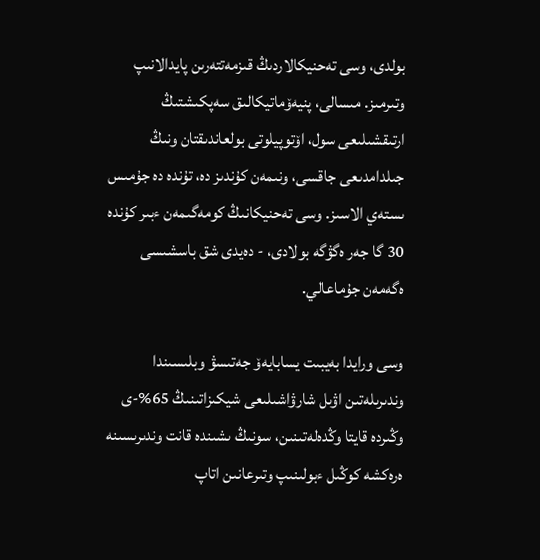بولدى، وسى تەحنيكالاردىڭ قىزمەتتەرىن پايدالانىپ وتىرمىز. مىسالى، پنيەۆماتيكالىق سەپكىشتىڭ ارتىقشىلىعى سول، اۆتوپيلوتى بولعاندىقتان ونىڭ جىلدامدىعى جاقسى، ونىمەن كۇندىز دە، تۇندە دە جۇمىس ىستەي الاسىز. وسى تەحنيكانىڭ كومەگىمەن ءبىر كۇندە 30 گا جەر ەگۋگە بولادى، - دەيدى شق باسشىسى ەگەمەن جۇماعالي.

وسى ورايدا بەيبىت يسابايەۆ جەتىسۋ وبلىسىندا وندىرىلەتىن اۋىل شارۋاشىلىعى شيكىزاتىنىڭ 65%-ى وڭىردە قايتا وڭدەلەتىنىن، سونىڭ ىشىندە قانت وندىرىسىنە ەرەكشە كوڭىل ءبولىنىپ وتىرعانىن اتاپ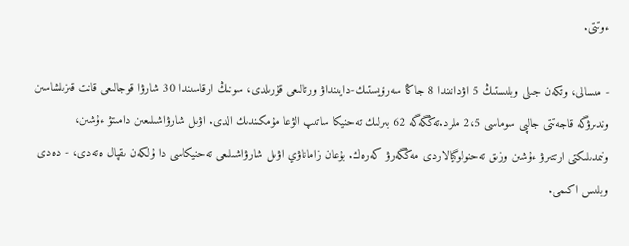ءوتتى.

- مىسالى، وتكەن جىلى وبلىستىڭ 5 اۋدانىندا 8 جاڭا سەرۆيستىك-دايىنداۋ ورتالىعى قۇرىلدى، سونىڭ ارقاسىندا 30 شارۋا قوجالىعى قانت قىزىلشاسىن وندىرۋگە قاجەتتى جالپى سوماسى 2،5 ملرد.تەڭگەگە 62 بىرلىك تەحنيكا ساتىپ الۋعا مۇمكىندىك الدى. اۋىل شارۋاشىلىعىن دامىتۋ ءۇشىن، ونىمدىلىكتى ارتتىرۋ ءۇشىن وزىق تەحنولوگيالاردى مەڭگەرۋ كەرەك. بۇعان زاماناۋي اۋىل شارۋاشىلىعى تەحنيكاسى دا ۇلكەن ىقپال ەتەدى، - دەدى وبلىس اكىمى.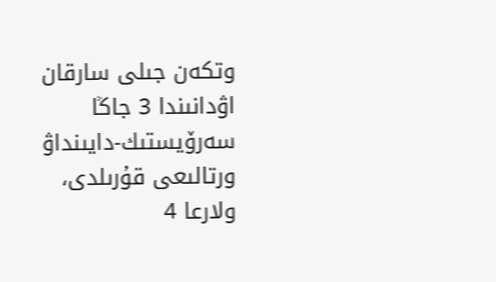وتكەن جىلى سارقان اۋدانىندا 3 جاڭا سەرۆيستىك-دايىنداۋ ورتالىعى قۇرىلدى، ولارعا 4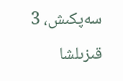سەپكىش، 3 قىزىلشا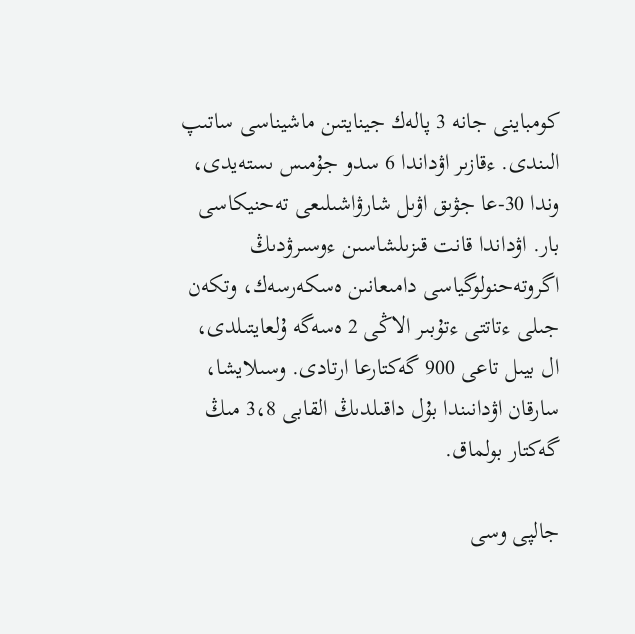كومباينى جانە 3 پالەك جينايتىن ماشيناسى ساتىپ الىندى. ءقازىر اۋداندا 6 سدو جۇمىس ىستەيدى، وندا 30-عا جۋىق اۋىل شارۋاشىلىعى تەحنيكاسى بار. اۋداندا قانت قىزىلشاسىن ءوسىرۋدىڭ اگروتەحنولوگياسى دامىعانىن ەسكەرسەك، وتكەن جىلى ءتاتتى ءتۇبىر الاڭى 2 ەسەگە ۇلعايتىلدى، ال بيىل تاعى 900 گەكتارعا ارتادى. وسىلايشا، سارقان اۋدانىندا بۇل داقىلدىڭ القابى 3،8 مىڭ گەكتار بولماق.

جالپى وسى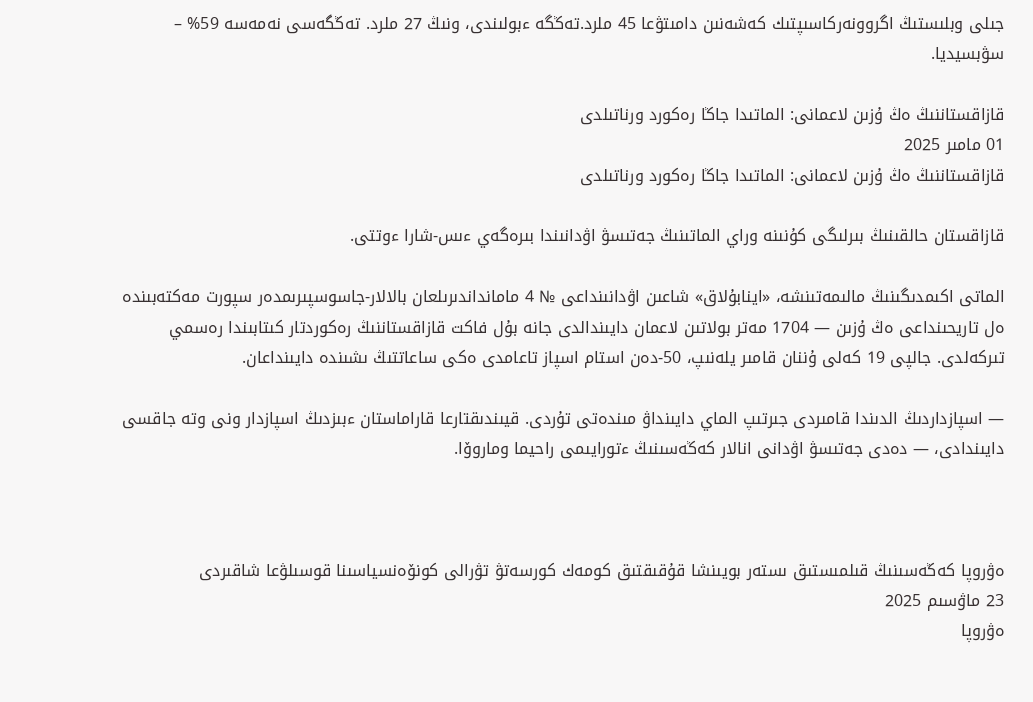جىلى وبلىستىڭ اگروونەركاسىپتىك كەشەنىن دامىتۋعا 45 ملرد.تەڭگە ءبولىندى، ونىڭ 27 ملرد. تەڭگەسى نەمەسە 59% – سۋبسيديا.

قازاقستاننىڭ ەڭ ۇزىن لاعمانى: الماتىدا جاڭا رەكورد ورناتىلدى
01 مامىر 2025
قازاقستاننىڭ ەڭ ۇزىن لاعمانى: الماتىدا جاڭا رەكورد ورناتىلدى

قازاقستان حالقىنىڭ بىرلىگى كۇنىنە وراي الماتىنىڭ جەتىسۋ اۋدانىندا بىرەگەي ءىس-شارا ءوتتى.

الماتى اكىمدىگىنىڭ مالىمەتىنشە، «اينابۇلاق» شاعىن اۋدانىنداعى № 4 مامانداندىرىلعان بالالار-جاسوسپىرىمدەر سپورت مەكتەبىندە ەل تاريحىنداعى ەڭ ۇزىن — 1704 مەتر بولاتىن لاعمان دايىندالدى جانە بۇل فاكت قازاقستاننىڭ رەكوردتار كىتابىندا رەسمي تىركەلدى. جالپى 19 كەلى ۇننان قامىر يلەنىپ، 50-دەن استام اسپاز تاعامدى ەكى ساعاتتىڭ ىشىندە دايىنداعان.

— اسپازداردىڭ الدىندا قامىردى جىرتىپ الماي دايىنداۋ مىندەتى تۇردى. قيىندىقتارعا قاراماستان ءبىزدىڭ اسپازدار ونى وتە جاقسى دايىندادى، — دەدى جەتىسۋ اۋدانى انالار كەڭەسىنىڭ ءتورايىمى راحيما وماروۆا.



ەۋروپا كەڭەسىنىڭ قىلمىستىق ىستەر بويىنشا قۇقىقتىق كومەك كورسەتۋ تۋرالى كونۆەنسياسىنا قوسىلۋعا شاقىردى
23 ماۋسىم 2025
ەۋروپا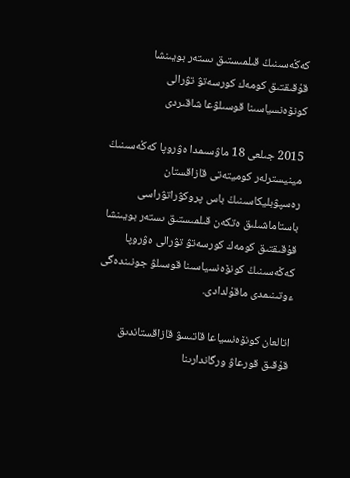كەڭەسىنىڭ قىلمىستىق ىستەر بويىنشا قۇقىقتىق كومەك كورسەتۋ تۋرالى كونۆەنسياسىنا قوسىلۋعا شاقىردى

2015 جىلعى 18 ماۋسىمدا ەۋروپا كەڭەسىنىڭ مينيسترلەر كوميتەتى قازاقستان رەسپۋبليكاسىنىڭ باس پروكۋراتۋراسى باستاماشىلىق ەتكەن قىلمىستىق ىستەر بويىنشا قۇقىقتىق كومەك كورسەتۋ تۋرالى ەۋروپا كەڭەسىنىڭ كونۆەنسياسىنا قوسىلۋ جونىندەگى ءوتىنىمدى ماقۇلدادى.

اتالعان كونۆەنسياعا قاتىسۋ قازاقستاندىق قۇقىق قورعاۋ ورگاندارىنا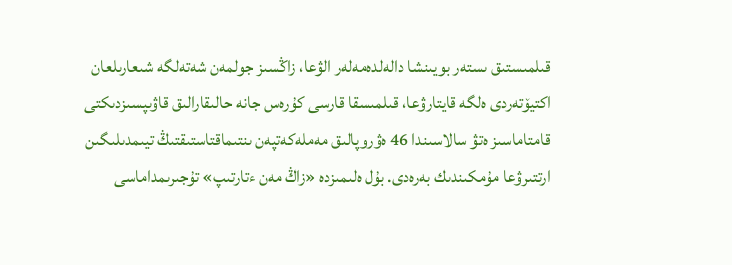قىلمىستىق ىستەر بويىنشا دالەلدەمەلەر الۋعا، زاڭسىز جولمەن شەتەلگە شىعارىلعان اكتيۆتەردى ەلگە قايتارۋعا، قىلمىسقا قارسى كۇرەس جانە حالىقارالىق قاۋىپسىزدىكتى قامتاماسىز ەتۋ سالاسىندا 46 ەۋروپالىق مەملەكەتپەن ىنتىماقتاستىقتىڭ تيىمدىلىگىن ارتتىرۋعا مۇمكىندىك بەرەدى. بۇل ەلىمىزدە «زاڭ مەن ءتارتىپ» تۇجىرىمداماسى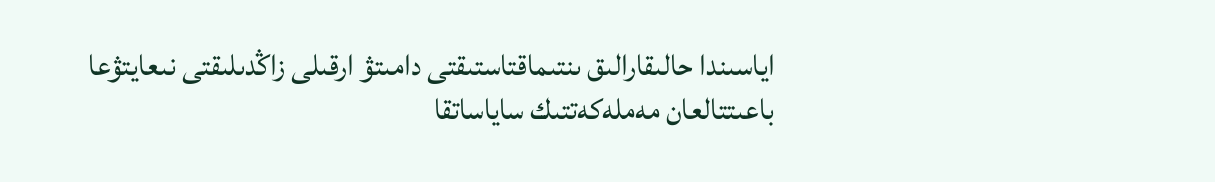اياسىندا حالىقارالىق ىنتىماقتاستىقتى دامىتۋ ارقىلى زاڭدىلىقتى نىعايتۋعا باعىتتالعان مەملەكەتتىك ساياساتقا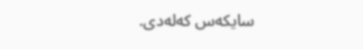سايكەس كەلەدى.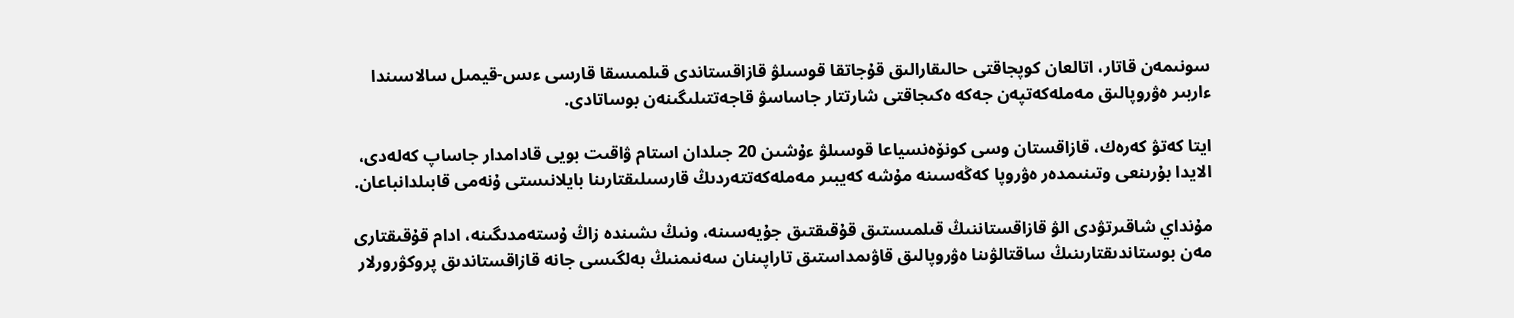سونىمەن قاتار، اتالعان كوپجاقتى حالىقارالىق قۇجاتقا قوسىلۋ قازاقستاندى قىلمىسقا قارسى ءىس-قيمىل سالاسىندا ءاربىر ەۋروپالىق مەملەكەتپەن جەكە ەكىجاقتى شارتتار جاساسۋ قاجەتتىلىگىنەن بوساتادى.

ايتا كەتۋ كەرەك، قازاقستان وسى كونۆەنسياعا قوسىلۋ ءۇشىن 20 جىلدان استام ۋاقىت بويى قادامدار جاساپ كەلەدى، الايدا بۇرىنعى وتىنىمدەر ەۋروپا كەڭەسىنە مۇشە كەيبىر مەملەكەتتەردىڭ قارسىلىقتارىنا بايلانىستى ۇنەمى قابىلدانباعان.

مۇنداي شاقىرتۋدى الۋ قازاقستاننىڭ قىلمىستىق قۇقىقتىق جۇيەسىنە، ونىڭ ىشىندە زاڭ ۇستەمدىگىنە، ادام قۇقىقتارى مەن بوستاندىقتارىنىڭ ساقتالۋىنا ەۋروپالىق قاۋىمداستىق تاراپىنان سەنىمنىڭ بەلگىسى جانە قازاقستاندىق پروكۋرورلار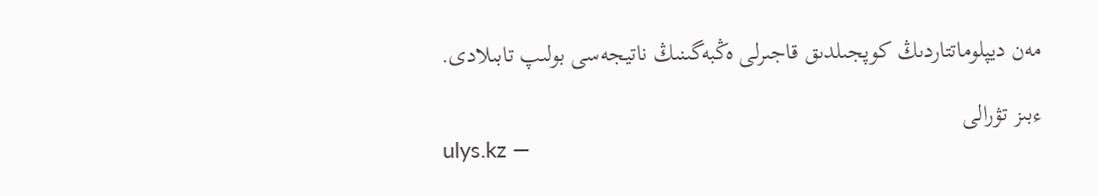مەن ديپلوماتتاردىڭ كوپجىلدىق قاجىرلى ەڭبەگىنىڭ ناتيجەسى بولىپ تابىلادى.

ءبىز تۋرالى
ulys.kz —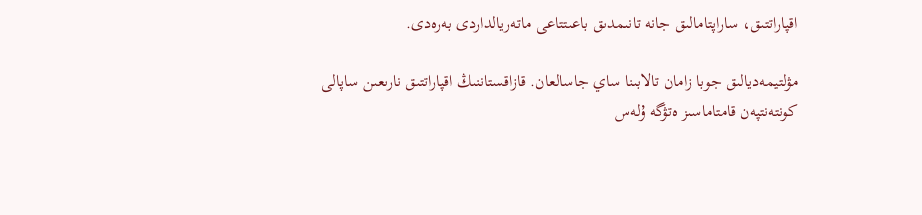اقپاراتتىق، ساراپتامالىق جانە تانىمدىق باعىتتاعى ماتەريالداردى بەرەدى.

مۋلتيمەديالىق جوبا زامان تالابىنا ساي جاسالعان. قازاقستاننىڭ اقپاراتتىق نارىعىن ساپالى
كونتەنتپەن قامتاماسىز ەتۋگە ۇلەس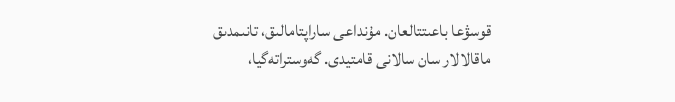قوسۋعا باعىتتالعان. مۇنداعى ساراپتامالىق، تانىمدىق
ماقالالار سان سالانى قامتيدى. گەوستراتەگيا،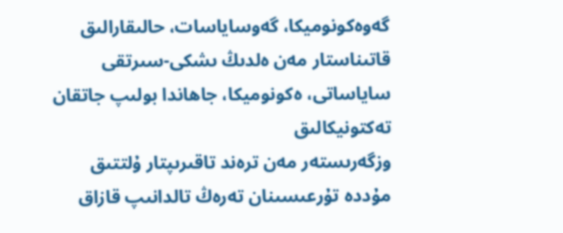گەوەكونوميكا، گەوساياسات، حالىقارالىق
قاتىناستار مەن ەلدىڭ ىشكى-سىرتقى ساياساتى، ەكونوميكا، جاھاندا بولىپ جاتقان تەكتونيكالىق
وزگەرىستەر مەن ترەند تاقىرىپتار ۇلتتىق مۇددە تۇرعىسىنان تەرەڭ تالدانىپ قازاق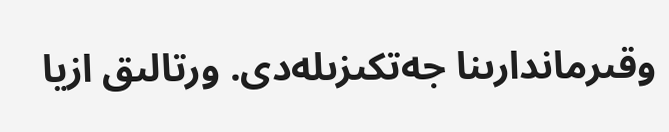وقىرماندارىنا جەتكىزىلەدى. ورتالىق ازيا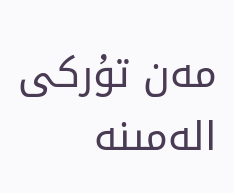مەن تۇركى الەمىنە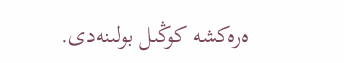ەرەكشە كوڭىل بولىنەدى.